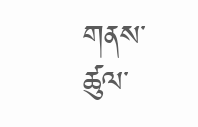གནས་ཚུལ་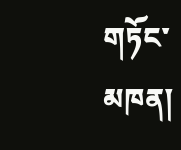གཏོང་མཁན།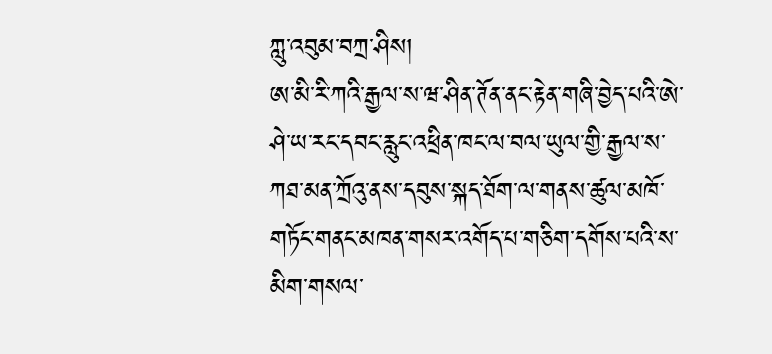ཀླུ་འབུམ་བཀྲ་ཤིས།
ཨ་མི་རི་ཀའི་རྒྱལ་ས་ཝ་ཤིན་ཊོན་ནང་རྟེན་གཞི་བྱེད་པའི་ཨེ་ཤེ་ཡ་རང་དབང་རླུང་འཕྲིན་ཁང་ལ་བལ་ཡུལ་གྱི་རྒྱལ་ས་ཀཐ་མན་ཀྲོའུ་ནས་དབུས་སྐད་ཐོག་ལ་གནས་ཚུལ་མཁོ་གཏོང་གནང་མཁན་གསར་འགོད་པ་གཅིག་དགོས་པའི་ས་མིག་གསལ་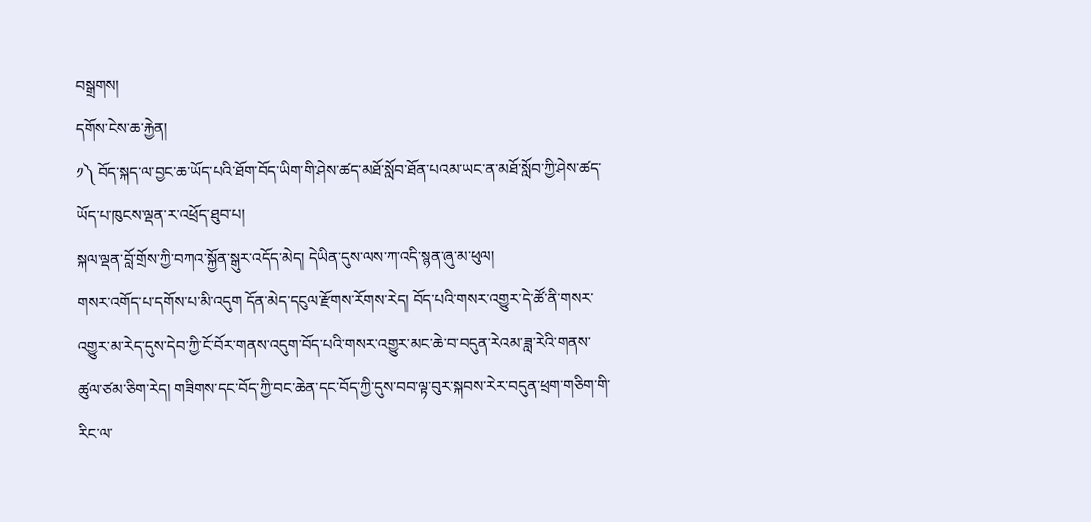བསྒྲགས།
དགོས་ངེས་ཆ་རྐྱེན།
༡༽ བོད་སྐད་ལ་བྱང་ཆ་ཡོད་པའི་ཐོག་བོད་ཡིག་གི་ཤེས་ཚད་མཐོ་སློབ་ཐོན་པའམ་ཡང་ན་མཐོ་སློབ་ཀྱི་ཤེས་ཚད་ཡོད་པ་ཁུངས་ལྡན་ར་འཕྲོད་ཐུབ་པ།
སྐལ་ལྡན་བློ་གྲོས་ཀྱི་བཀའ་སྐྱོན་སྒུར་འདོད་མེད། དེཡིན་དུས་ལས་ཀ་འདི་སྙན་ཞུ་མ་ཕུལ།
གསར་འགོད་པ་དགོས་པ་མི་འདུག དོན་མེད་དངུལ་རྫོགས་རོགས་རེད། བོད་པའི་གསར་འགྱུར་དེ་ཚོ་ནི་གསར་འགྱུར་མ་རེད་དུས་དེབ་ཀྱི་ངོ་བོར་གནས་འདུག་བོད་པའི་གསར་འགྱུར་མང་ཆེ་བ་བདུན་རེའམ་ཟླ་རེའི་གནས་ཚུལ་ཙམ་ཅིག་རེད། གཟིགས་དང་བོད་ཀྱི་བང་ཆེན་དང་བོད་ཀྱི་དུས་བབ་ལྟ་བུར་སྐབས་རེར་བདུན་ཕྲག་གཅིག་གི་རིང་ལ་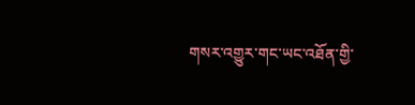གསར་འགྱུར་གང་ཡང་འཐོན་གྱི་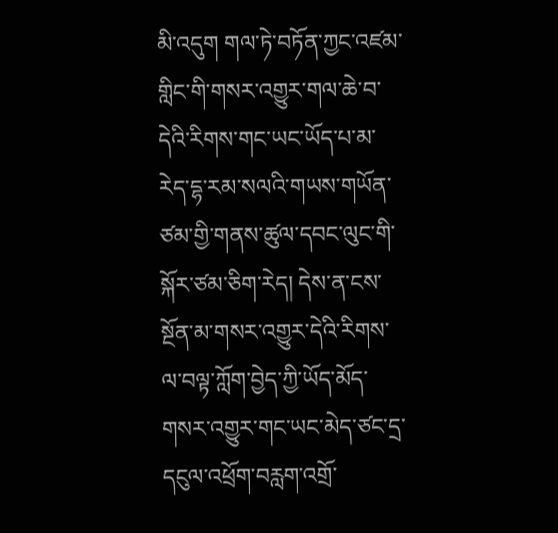མི་འདུག གལ་ཏེ་བཏོན་ཀྱང་འཛམ་གླིང་གི་གསར་འགྱུར་གལ་ཆེ་བ་དེའི་རིགས་གང་ཡང་ཡོད་པ་མ་རེད་དྷ་རམ་སལའི་གཡས་གཡོན་ཙམ་གྱི་གནས་ཚུལ་དབང་ལུང་གི་སྐོར་ཙམ་ཅིག་རེད། དེས་ན་ངས་སྔོན་མ་གསར་འགྱུར་དེའི་རིགས་ལ་བལྟ་ཀློག་བྱེད་ཀྱི་ཡོད་མོད་གསར་འགྱུར་གང་ཡང་མེད་ཙང་དྲ་དངུལ་འཕྲོག་བརླག་འགྲོ་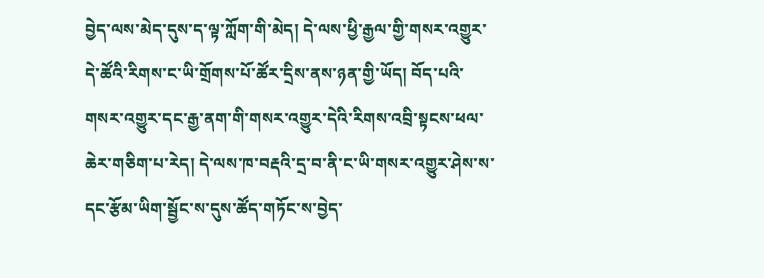བྱེད་ལས་མེད་དུས་ད་ལྟ་ཀློག་གི་མེད། དེ་ལས་ཕྱི་རྒྱལ་གྱི་གསར་འགྱུར་དེ་ཚོའི་རིགས་ང་ཡི་གྲོགས་པོ་ཚོར་དྲིས་ནས་ཉན་གྱི་ཡོད། བོད་པའི་གསར་འགྱུར་དང་རྒྱ་ནག་གི་གསར་འགྱུར་དེའི་རིགས་འབྲི་སྟངས་ཕལ་ཆེར་གཅིག་པ་རེད། དེ་ལས་ཁ་བརྡའི་དྲ་བ་ནི་ང་ཡི་གསར་འགྱུར་ཤེས་ས་དང་རྩོམ་ཡིག་སྦྱོང་ས་དུས་ཚོད་གཏོང་ས་བྱེད་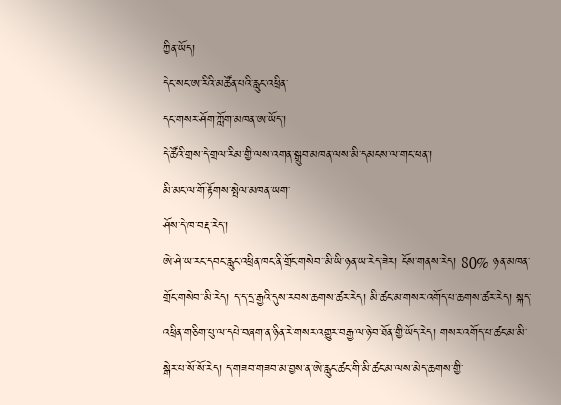ཀྱིན་ཡོད།
དེང་སང་ཨ་རིའི་མཚོན་པའི་རླུང་འཕྲིན་
དང་གསར་ཤོག་ཀློག་མཁན་ཨ་ཡོད་།
དེ་ཚོའི་གྲས་དེ་གྲལ་རིམ་གྱི་ལས་འགན་སྒྲུབ་མཁན་ལས་མི་དམངས་ལ་གང་ཕན་།
མི་མང་ལ་གོ་རྟོགས་སྤེལ་མཁན་ཡག་
ཤོས་དེ་ཁ་བརྡ་རེད་།
ཨེ་ཤེ་ཡ་རང་དབང་རླུང་འཕྲིན་ཁང་ནི་གྲོང་གསེབ་་མི་ཡི་ཉན་ཡ་རེད་ཟེར། ངོས་གནས་རེད། 80% ཉན་མཁན་གྲོང་གསེབ་་མི་རེད། ད་ད་དྲ་རྒྱའི་དུས་རབས་ཆགས་ཚར་རེད། མི་ཚང་མ་གསར་འགོད་པ་ཆགས་ཚར་རེད། སྐད་འཕྲིན་གཅིག་པུ་ལ་དཔེ་བཞག་ན་ཉིན་རེ་གསར་འགྱུར་བརྒྱ་ལ་ཉེ་བ་ཐོན་གྱི་ཡོད་རེད། གསར་འགོད་པ་ཚང་མ་མི་སྒེར་པ་སོ་སོ་རེད། ད་གཟབ་གཟབ་མ་བྱས་ན་ཨེ་རླུང་ཚང་གི་མི་ཚང་མ་ལས་མེད་ཆགས་གྱི་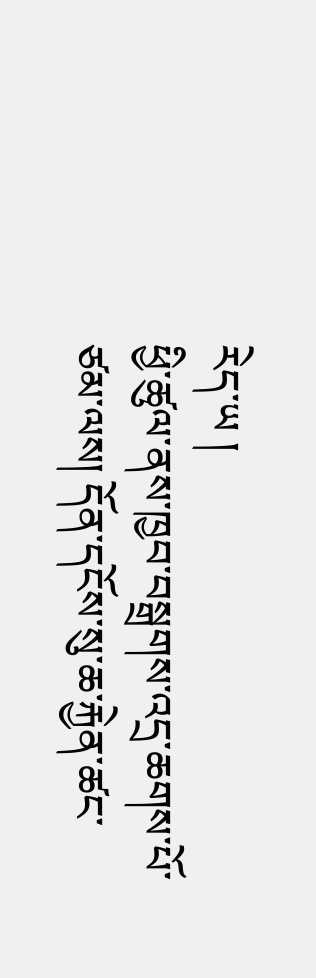རེད་ཡ །
ཕྱི་ཚུལ་ནས་ཁྱབ་བསྒྲགས་འདྲ་ཆགས་པོ་ཙམ་ལས། དོན་དངོས་སུ་ཆ་རྐྱེན་ཚང་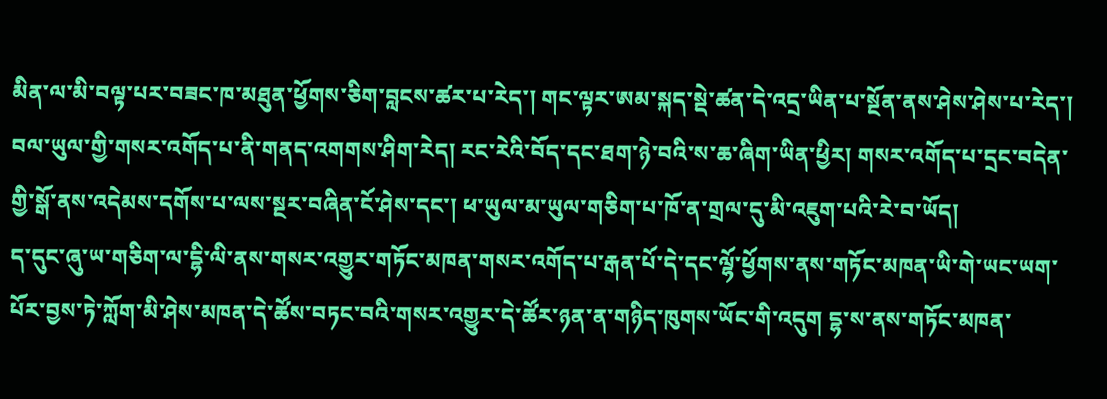མིན་ལ་མི་བལྟ་པར་བཟང་ཁ་མཐུན་ཕྱོགས་ཅིག་བླངས་ཚར་པ་རེད་། གང་ལྟར་ཨམ་སྐད་སྡེ་ཚན་དེ་འདྲ་ཡིན་པ་སྔོན་ནས་ཤེས་ཤེས་པ་རེད་།
བལ་ཡུལ་གྱི་གསར་འགོད་པ་ནི་གནད་འགགས་ཤིག་རེད། རང་རེའི་བོད་དང་ཐག་ཉེ་བའི་ས་ཆ་ཞིག་ཡིན་ཕྱིར། གསར་འགོད་པ་དྲང་བདེན་གྱི་སྒོ་ནས་འདེམས་དགོས་པ་ལས་སྔར་བཞིན་ངོ་ཤེས་དང་། ཕ་ཡུལ་མ་ཡུལ་གཅིག་པ་ཁོ་ན་གྲལ་དུ་མི་འཇུག་པའི་རེ་བ་ཡོད།
ད་དུང་ཞུ་ཡ་གཅིག་ལ་དྷི་ལི་ནས་གསར་འགྱུར་གཏོང་མཁན་གསར་འགོད་པ་རྒན་པོ་དེ་དང་ལྷོ་ཕྱོགས་ནས་གཏོང་མཁན་ཡི་གེ་ཡང་ཡག་པོར་བྱས་ཏེ་ཀློག་མི་ཤེས་མཁན་དེ་ཚོས་བཏང་བའི་གསར་འགྱུར་དེ་ཚོར་ཉན་ན་གཉིད་ཁུགས་ཡོང་གི་འདུག དྷ་ས་ནས་གཏོང་མཁན་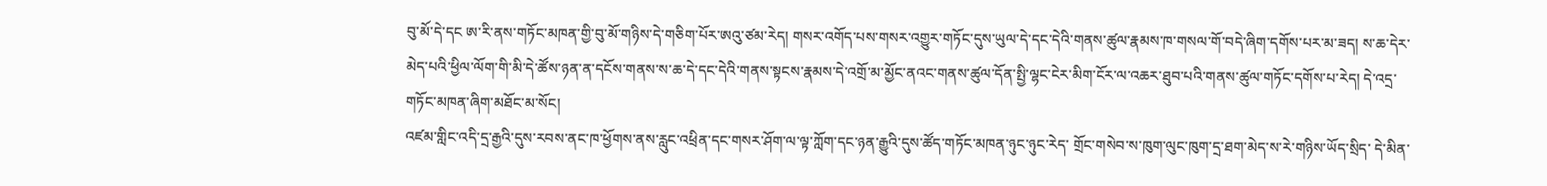བུ་མོ་དེ་དང ཨ་རི་ནས་གཏོང་མཁན་གྱི་བུ་མོ་གཉིས་དེ་གཅིག་པོར་ཨའུ་ཙམ་རེད། གསར་འགོད་པས་གསར་འགྱུར་གཏོང་དུས་ཡུལ་དེ་དང་དེའི་གནས་ཚུལ་རྣམས་ཁ་གསལ་གོ་བདེ་ཞིག་དགོས་པར་མ་ཟད། ས་ཆ་དེར་མེད་པའི་ཕྱིལ་ལོག་གི་མི་དེ་ཚོས་ཉན་ན་དངོས་གནས་ས་ཆ་དེ་དང་དེའི་གནས་སྟངས་རྣམས་དེ་འགྲོ་མ་མྱོང་ནའང་གནས་ཚུལ་དོན་སྤྱི་ལྷང་ངེར་མིག་ངོར་ལ་འཆར་ཐུབ་པའི་གནས་ཚུལ་གཏོང་དགོས་པ་རེད། དེ་འདྲ་གཏོང་མཁན་ཞིག་མཐོང་མ་སོང།
འཛམ་གླིང་འདི་དྲ་རྒྱའི་དུས་རབས་ནང་ཁ་ཕྱོགས་ནས་རླུང་འཕྲིན་དང་གསར་ཤོག་ལ་ལྟ་ཀློག་དང་ཉན་རྒྱུའི་དུས་ཚོད་གཏོང་མཁན་ཉུང་ཉུང་རེད་ གྲོང་གསེབ་ས་ཁུག་ལུང་ཁུག་དྲ་ཐག་མེད་ས་རེ་གཉིས་ཡོད་སྲིད་ དེ་མིན་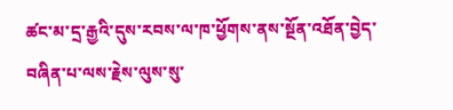ཚང་མ་དྲ་རྒྱའི་དུས་རབས་ལ་ཁ་ཕྱོགས་ནས་སྔོན་འཐོན་བྱེད་བཞིན་པ་ལས་རྗེས་ལུས་སུ་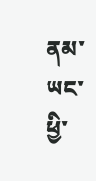ནམ་ཡང་ཕྱི་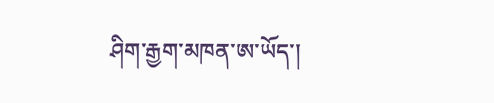ཤིག་རྒྱག་མཁན་ཨ་ཡོད་།